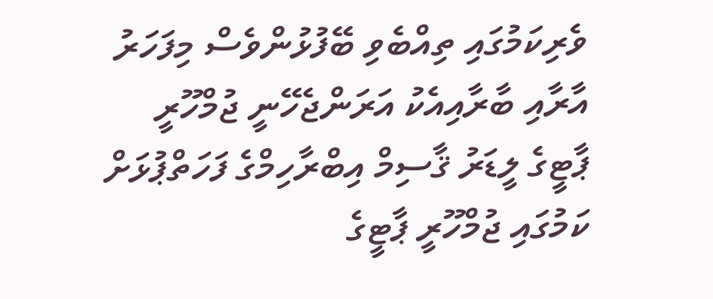ވެރިކަމުގައި ތިއްބެވި ބޭފުޅުންވެސް މިފަހަރު އާރާއި ބާރާއިއެކު އަރަންޖެހޭނީ ޖުމްހޫރީ ޕާޓީގެ ލީޑަރު ޤާސިމް އިބްރާހިމްގެ ފަހަތްޕުޅަށް ކަމުގައި ޖުމްހޫރީ ޕާޓީގެ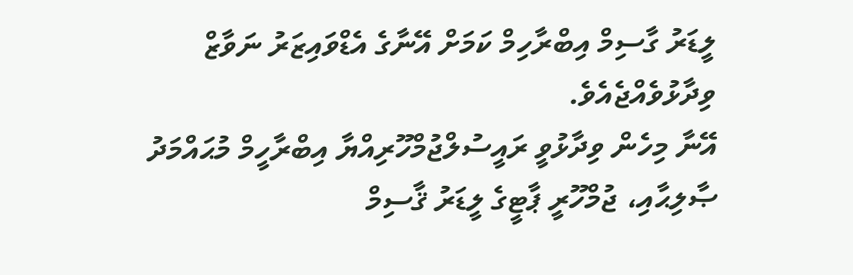ލީޑަރު ގާސިމް އިބްރާހިމް ކަމަށް އޭނާގެ އެޑްވައިޒަރު ނަވާޒް ވިދާޅުވެއްޖެއެވެ.
އޭނާ މިހެން ވިދާޅުވީ ރައީސުލްޖުމްހޫރިއްޔާ އިބްރާހީމް މުޙައްމަދު ޞާލިޙާއި، ޖުމްހޫރީ ޕާޓީގެ ލީޑަރު ޤާސިމް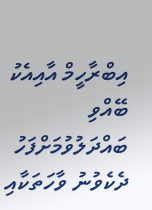އިބްރާހީމް އާއިއެކު ބޭއްވި ބައްދަލުވުމަށްފަހު ދެކެވުނު ވާހަތަކާއި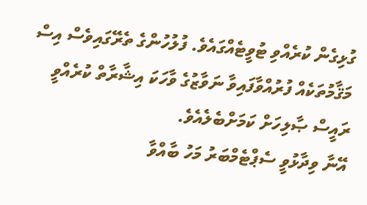ގުޅިގެން ކުރެއްވި ޓުވީޓެއްގައެވެ. ފުލުހުންގެ ތެރޭގައިވެސް އިސް މަޤާމުތަކެއް ފުރުއްވާފައިވާ ނަވާޒުގެ ވާހަކަ އިޝާރާތް ކުރެއްވީ ރައީސް ޞާލިހަށް ކަމަށްބެލެއެވެ.
އޭނާ ވިދާޅުވީ ސެޕްޓެމްބަރު މަހު ބާއްވާ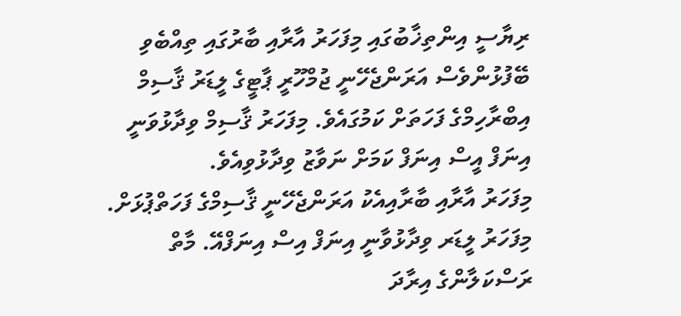ރިޔާސީ އިންތިޚާބުގައި މިފަހަރު އާރާއި ބާރުގައި ތިއްބެވި ބޭފުޅުންވެސް އަރަންޖެހޭނީ ޖުމްހޫރީ ޕާޓީގެ ލީޑަރު ޤާސިމް އިބްރާހިމްގެ ފަހަތަށް ކަމުގައެވެ. މިފަހަރު ޤާސިމް ވިދާޅުވަނީ އިނަފް އީސް އިނަފް ކަމަށް ނަވާޒު ވިދާޅުވިއެވެ.
މިފަހަރު އާރާއި ބާރާއިއެކު އަރަންޖެހޭނީ ޤާސިމްގެ ފަހަތްޕުޅަށް. މިފަހަރު ލީޑަރ ވިދާޅުވާނީ އިނަފް އިސް އިނަފްއޭ. މާތް ރަސްކަލާންގެ އިރާދަ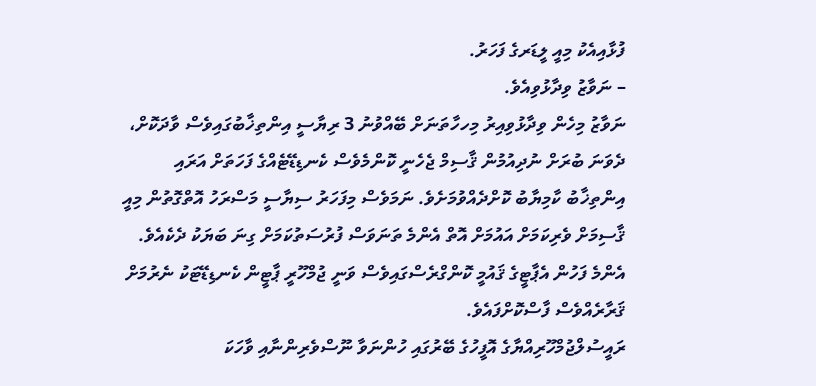ފުޅާއިއެކު މިއީ ލީޑަރގެ ފަހަރު.
– ނަވާޒު ވިދާޅުވިއެވެ.
ނަވާޒު މިހެން ވިދާޅުވިއިރު މިހހާތަނަށް ބޭއްވުނު 3 ރިޔާސީ އިންތިޚާބުގައިވެސް ވާދަކޮށް، ދެވަނަ ބުރަށް ނުދިއުމުން ޤާސިމް ޖެހެނީ ކޮންމެވެސް ކެނޑިޑޭޓެއްގެ ފަހަތަށް އަރައި އިންތިޚާބު ކާމިޔާބު ކޮށްދެއްވުމަށެވެ. ނަމަވެސް މިފަހަރު ސިޔާސީ މަސްރަހު އޮތްގޮތުން މިއީ ޤާސިމަށް ވެރިކަމަށް އައުމަށް އޮތް އެންމެ ތަނަވަސް ފުރުސަތުކަމަށް ގިނަ ބަޔަކު ދެކެއެވެ. އެންމެ ފަހުން އެޕާޓީގެ ޤައުމީ ކޮންގްރެސްގައިވެސް ވަނީ ޖުމްހޫރީ ޕާޓީން ކެނޑިޑޭޓަކު ނެރުމަށް ޤަރާރެއްވެސް ފާސްކޮށްފައެވެ.
ރައީސުލްޖުމްހޫރިއްޔާގެ އޮފީހުގެ ބޭރުގައި ހުންނަވާ ނޫސްވެރިންނާއި ވާހަކަ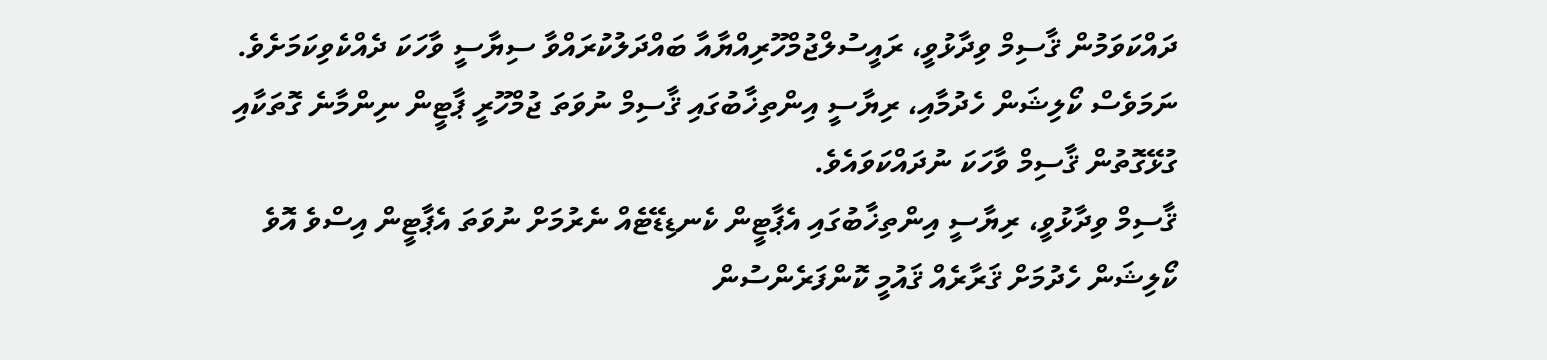ދައްކަވަމުން ޤާސިމް ވިދާޅުވީ، ރައީސުލްޖުމްހޫރިއްޔާއާ ބައްދަލުކުރައްވާ ސިޔާސީ ވާހަކަ ދެއްކެވިކަމަށެވެ. ނަމަވެސް ކޯލިޝަން ހެދުމާއި، ރިޔާސީ އިންތިޚާބުގައި ޤާސިމް ނުވަތަ ޖުމްހޫރީ ޕާޓީން ނިންމާނެ ގޮތަކާއި ގުޅޭގޮތުން ޤާސިމް ވާހަކަ ނުދައްކަވައެވެ.
ޤާސިމް ވިދާޅުވީ، ރިޔާސީ އިންތިޚާބުގައި އެޕާޓީން ކެނޑިޑޭޓެއް ނެރުމަށް ނުވަތަ އެޕާޓީން އިސްވެ އޮވެ ކޯލިޝަން ހެދުމަށް ޤަރާރެއް ޤައުމީ ކޮންފަރެންސުން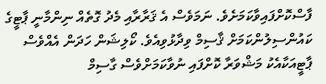ފާސްކޮށްފައިވާކަމަށެވެ. ނަމަވެސް އެ ޤަރާރާއި މެދު ގޮތެއް ނިންމާނީ ޕާޓީގެ ކައުންސިލުންކަމަށް ޤާސިމް ވިދާޅުވިއެވެ. ކޯލިޝަން ހަދަން އެއްވެސް ޕާޓީއަކާއެކު މަޝްވަރާ ކޮށްފައި ނުވާކަމަށްވެސް ގާސިމް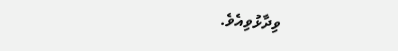ވިދާޅުވިއެވެ.